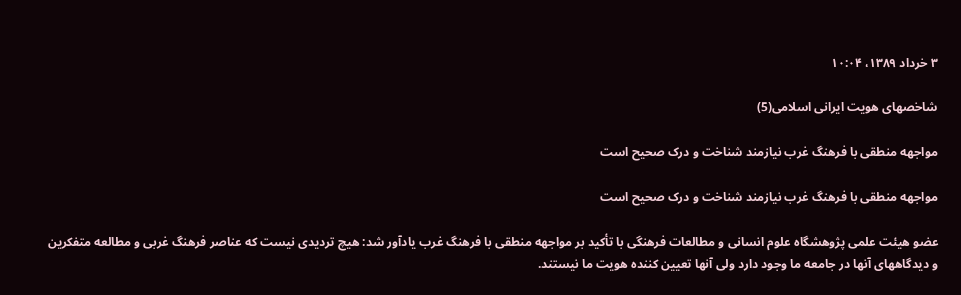۳ خرداد ۱۳۸۹، ۱۰:۰۴

شاخصهای هویت ایرانی اسلامی(5)

مواجهه منطقی با فرهنگ غرب نیازمند شناخت و درک صحیح است

مواجهه منطقی با فرهنگ غرب نیازمند شناخت و درک صحیح است

عضو هیئت علمی پژوهشگاه علوم انسانی و مطالعات فرهنگی با تأکید بر مواجهه منطقی با فرهنگ غرب یادآور شد: هیچ تردیدی نیست که عناصر فرهنگ غربی و مطالعه متفکرین و دیدگاههای آنها در جامعه ما وجود دارد ولی آنها تعیین کننده هویت ما نیستند.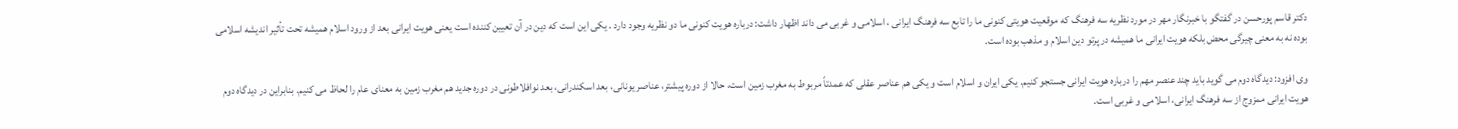دکتر قاسم پورحسن در گفتگو با خبرنگار مهر در مورد نظریه سه فرهنگ که موقعیت هویتی کنونی ما را تابع سه فرهنگ ایرانی ، اسلامی و غربی می داند اظهار داشت: درباره هویت کنونی ما دو نظریه وجود دارد . یکی این است که دین در آن تعیین کننده است یعنی هویت ایرانی بعد از ورود اسلام همیشه تحت تأثیر اندیشه اسلامی بوده نه به معنی چیرگی محض بلکه هویت ایرانی ما همیشه در پرتو دین اسلام و مذهب بوده است.

وی افزود: دیدگاه دوم می گوید باید چند عنصر مهم را درباره هویت ایرانی جستجو کنیم. یکی ایران و اسلام است و یکی هم عناصر عقلی که عمدتاً مربوط به مغرب زمین است، حالا از دوره پیشتر، عناصر یونانی، بعد اسکندرانی، بعد نوافلاطونی در دوره جدید هم مغرب زمین به معنای عام را لحاظ می کنیم. بنابراین در دیدگاه دوم هویت ایرانی ممزوج از سه فرهنگ ایرانی، اسلامی و غربی است.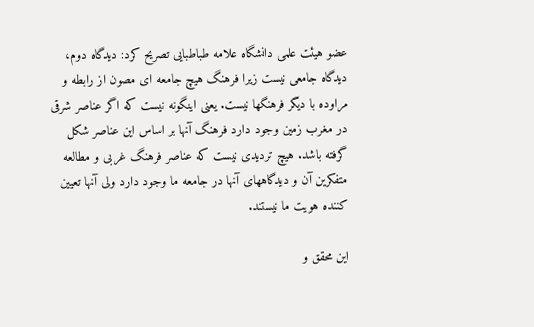عضو هیئت علمی دانشگاه علامه طباطبایی تصریح کرد: دیدگاه دوم، دیدگاه جامعی نیست زیرا فرهنگ هیچ جامعه ای مصون از رابطه و مراوده با دیگر فرهنگها نیست. یعنی اینگونه نیست که اگر عناصر شرقی در مغرب زمین وجود دارد فرهنگ آنها بر اساس این عناصر شکل گرفته باشد. هیچ تردیدی نیست که عناصر فرهنگ غربی و مطالعه متفکرین آن و دیدگاههای آنها در جامعه ما وجود دارد ولی آنها تعیین کننده هویت ما نیستند.

این محقق و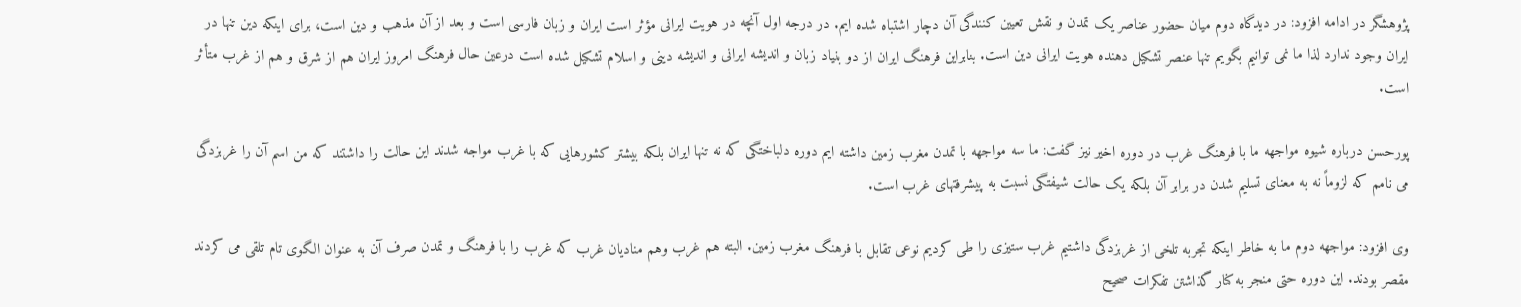پژوهشگر در ادامه افزود: در دیدگاه دوم میان حضور عناصر یک تمدن و نقش تعیین کنندگی آن دچار اشتباه شده ایم. در درجه اول آنچه در هویت ایرانی مؤثر است ایران و زبان فارسی است و بعد از آن مذهب و دین است، برای اینکه دین تنها در ایران وجود ندارد لذا ما نمی توانیم بگویم تنها عنصر تشکیل دهنده هویت ایرانی دین است. بنابراین فرهنگ ایران از دو بنیاد زبان و اندیشه ایرانی و اندیشه دینی و اسلام تشکیل شده است درعین حال فرهنگ امروز ایران هم از شرق و هم از غرب متأثر است.

پورحسن درباره شیوه مواجهه ما با فرهنگ غرب در دوره اخیر نیز گفت: ما سه مواجهه با تمدن مغرب زمین داشته ایم دوره دلباختگی که نه تنها ایران بلکه بیشتر کشورهایی که با غرب مواجه شدند این حالت را داشتند که من اسم آن را غربزدگی می نامم که لزوماً نه به معنای تسلیم شدن در برابر آن بلکه یک حالت شیفتگی نسبت به پیشرفتهای غرب است.

وی افزود: مواجهه دوم ما به خاطر اینکه تجربه تلخی از غربزدگی داشتیم غرب ستیزی را طی کردیم نوعی تقابل با فرهنگ مغرب زمین. البته هم غرب وهم منادیان غرب که غرب را با فرهنگ و تمدن صرف آن به عنوان الگوی تام تلقی می کردند مقصر بودند. این دوره حتی منجر به کنار گذاشتن تفکرات صحیح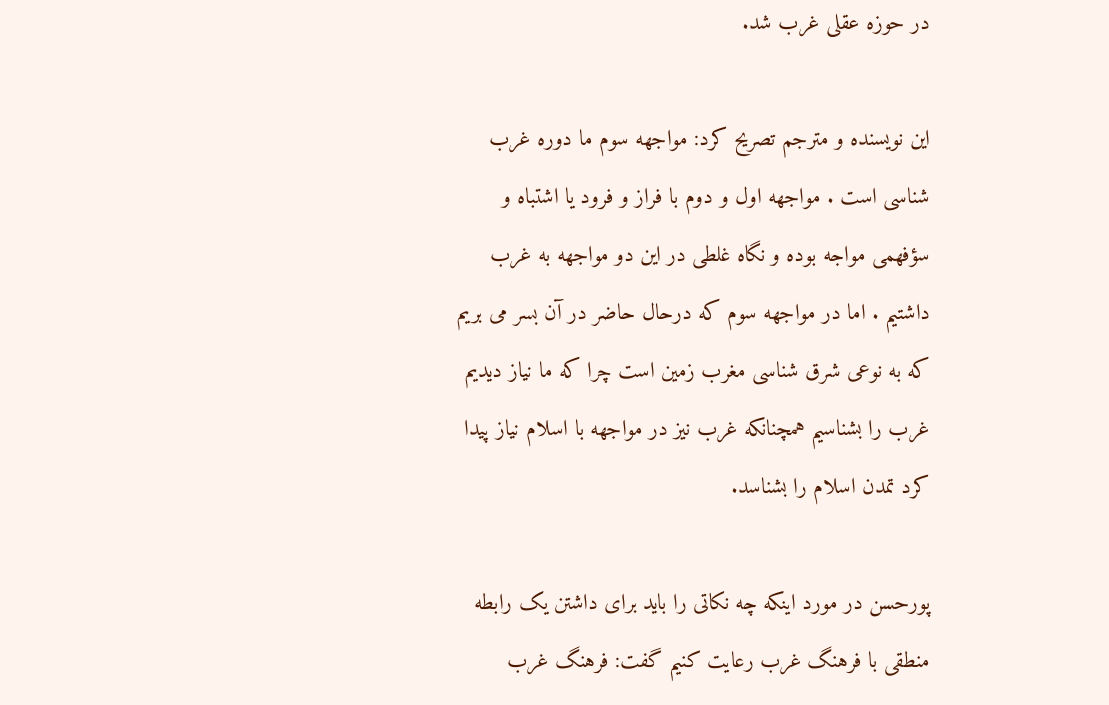در حوزه عقلی غرب شد.

این نویسنده و مترجم تصریح کرد: مواجهه سوم ما دوره غرب شناسی است . مواجهه اول و دوم با فراز و فرود یا اشتباه و سؤفهمی مواجه بوده و نگاه غلطی در این دو مواجهه به غرب داشتیم . اما در مواجهه سوم که درحال حاضر در آن بسر می بریم که به نوعی شرق شناسی مغرب زمین است چرا که ما نیاز دیدیم غرب را بشناسیم همچنانکه غرب نیز در مواجهه با اسلام نیاز پیدا کرد تمدن اسلام را بشناسد.

پورحسن در مورد اینکه چه نکاتی را باید برای داشتن یک رابطه منطقی با فرهنگ غرب رعایت کنیم گفت: فرهنگ غرب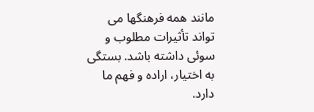مانند همه فرهنگها می تواند تأثیرات مطلوب و سوئی داشته باشد. بستگی به اختیار، اراده و فهم ما دارد.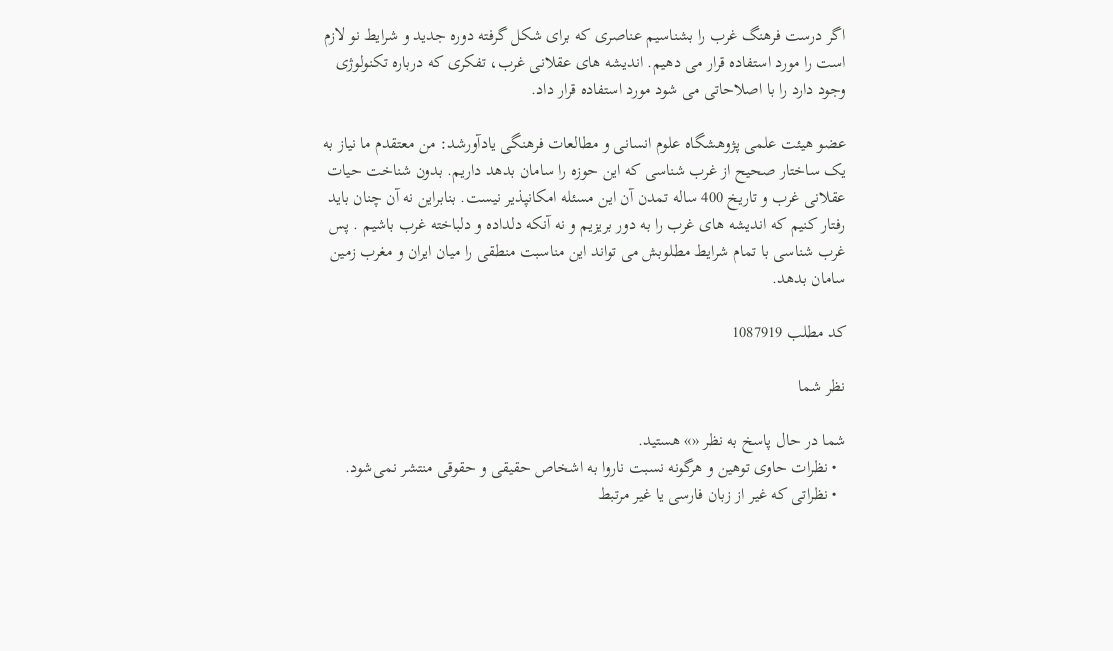اگر درست فرهنگ غرب را بشناسیم عناصری که برای شکل گرفته دوره جدید و شرایط نو لازم است را مورد استفاده قرار می دهیم. اندیشه های عقلانی غرب، تفکری که درباره تکنولوژی وجود دارد را با اصلاحاتی می شود مورد استفاده قرار داد.

عضو هیئت علمی پژوهشگاه علوم انسانی و مطالعات فرهنگی یادآورشد: من معتقدم ما نیاز به یک ساختار صحیح از غرب شناسی که این حوزه را سامان بدهد داریم. بدون شناخت حیات عقلانی غرب و تاریخ 400 ساله تمدن آن این مسئله امکانپذیر نیست. بنابراین نه آن چنان باید رفتار کنیم که اندیشه های غرب را به دور بریزیم و نه آنکه دلداده و دلباخته غرب باشیم . پس غرب شناسی با تمام شرایط مطلوبش می تواند این مناسبت منطقی را میان ایران و مغرب زمین سامان بدهد.

کد مطلب 1087919

نظر شما

شما در حال پاسخ به نظر «» هستید.
  • نظرات حاوی توهین و هرگونه نسبت ناروا به اشخاص حقیقی و حقوقی منتشر نمی‌شود.
  • نظراتی که غیر از زبان فارسی یا غیر مرتبط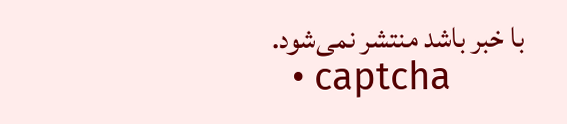با خبر باشد منتشر نمی‌شود.
  • captcha